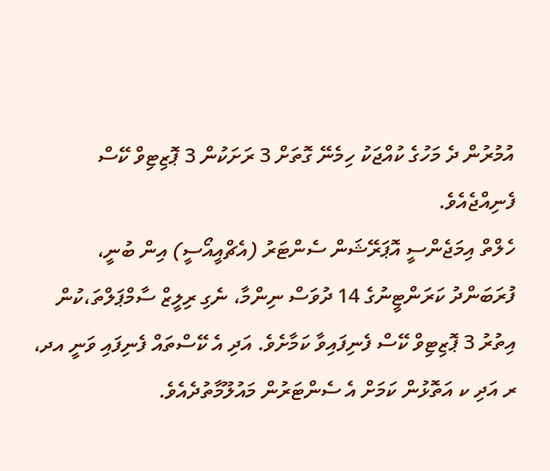އުމުރުން ދެ މަހުގެ ކުއްޖަކު ހިމެނޭ ގޮތަށް 3 ރަށަކުން 3 ޕޮޒިޓިވް ކޭސް ފެނިއްޖެއެވެ.
ހެލްތް އިމަޖެންސީ އޮޕަރޭޝަން ސެންޓަރު (އެޗްއީއޯސީ) އިން ބުނީ، ފުރަބަންދު ކަރަންޓީނުގެ 14 ދުވަސް ނިންމާ، ނެގި ރިލީޒް ސާމްޕަލްތަ،ކުން އިތުރު 3 ޕޮޒިޓިވް ކޭސް ފެނިފައިވާ ކަމާށެވެ. އަދި އެ ކޭސްތައް ފެނިފައި ވަނީ އދ، ރ އަދި ކ އަތޮޅުން ކަމަށް އެ ސެންޓަރުން މައުލޫމާތުދެއެވެ.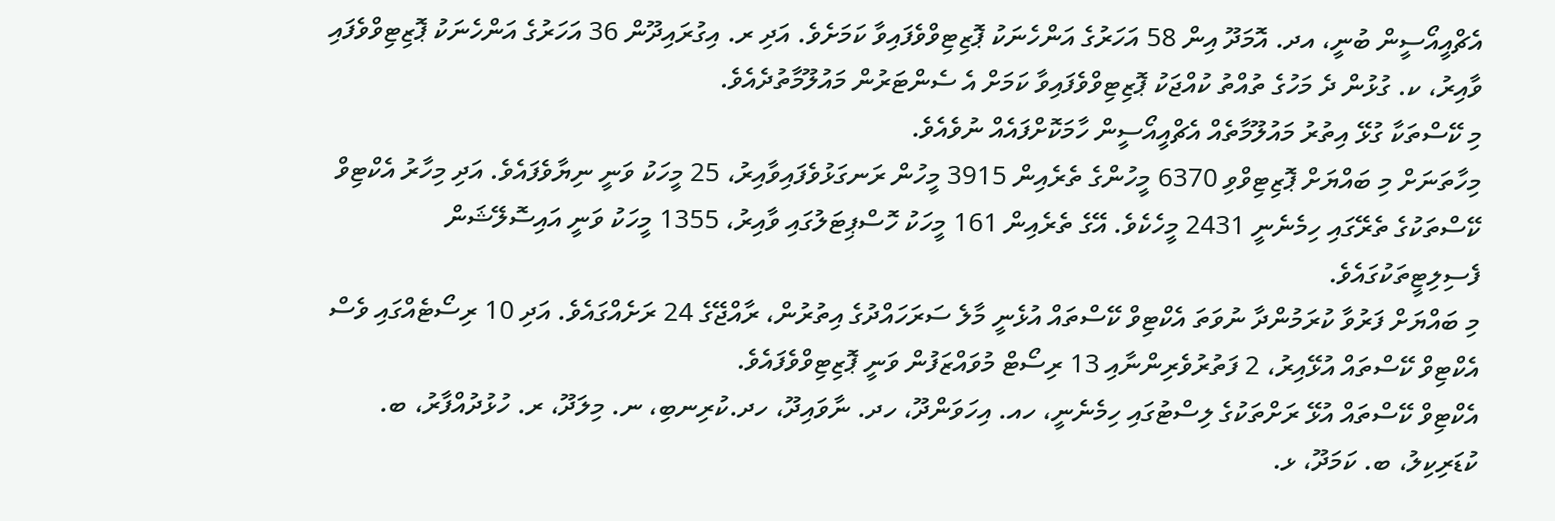އެޗްއީއޯސީން ބުނީ، އދ. އޮމަދޫ އިން 58 އަހަރުގެ އަންހެނަކު ޕޮޒިޓިވްވެފައިވާ ކަމަށެވެ. އަދި ރ. އިގުރައިދޫން 36 އަހަރުގެ އަންހެނަކު ޕޮޒިޓިވްވެފައި ވާއިރު، ކ. ގުޅުން ދެ މަހުގެ ތުއްތު ކުއްޖަކު ޕޮޒިޓިވްވެފައިވާ ކަމަށް އެ ސެންޓަރުން މައުލޫމާތުދެއެވެ.
މި ކޭސްތަކާ ގުޅޭ އިތުރު މައުލޫމާތެއް އެޗްއީއޯސީން ހާމަކޮށްފައެއް ނުވެއެވެ.
މިހާތަނަށް މި ބައްޔަށް ޕޮޒިޓިވްވި 6370 މީހުންގެ ތެރެއިން 3915 މީހުން ރަނގަޅުވެފައިވާއިރު، 25 މީހަކު ވަނީ ނިޔާވެފައެވެ. އަދި މިހާރު އެކްޓިވް ކޭސްތަކުގެ ތެރޭގައި ހިމެނެނީ 2431 މީހެކެވެ. އޭގެ ތެރެއިން 161 މީހަކު ހޮސްޕިޓަލުގައި ވާއިރު، 1355 މީހަކު ވަނީ އައިސޮލޭޝަން ފެސިލިޓީތަކުގައެވެ.
މި ބައްޔަށް ފަރުވާ ކުރަމުންދާ ނުވަތަ އެކްޓިވް ކޭސްތައް އުޅެނީ މާލެ ސަރަހައްދުގެ އިތުރުން، ރާއްޖޭގެ 24 ރަށެއްގައެވެ. އަދި 10 ރިސޯޓެއްގައި ވެސް އެކްޓިވް ކޭސްތައް އުޅޭއިރު، 2 ފަތުރުވެރިންނާއި 13 ރިސޯޓް މުވައްޒަފުން ވަނީ ޕޮޒިޓިވްވެފައެވެ.
އެކްޓިވް ކޭސްތައް އުޅޭ ރަށްތަކުގެ ލިސްޓުގައި ހިމެނެނީ، ހއ. އިހަވަންދޫ، ހދ. ނާވައިދޫ، ހދ.ކުރިނބި، ނ. މިލަދޫ، ރ. ހުޅުދުއްފާރު، ބ. ކުޑަރިކިލު، ބ. ކަމަދޫ، ޅ.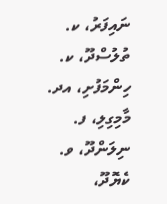ނައިފަރު، ކ. ތުލުސްދޫ، ކ. ހިންމަފުށި، އދ. މާމިގިލި، ފ. ނިލަންދޫ، ވ. ކެޔޮދޫ،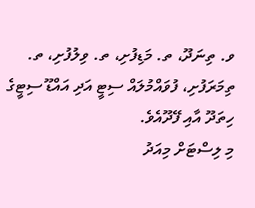ވ. ތިނަދޫ، ތ. މަޑިފުށި، ތ. ވިލުފުށި، ތ. ތިމަރަފުށި، ފުވައްމުލައް ސިޓީ އަދި އައްޑޫ ސިޓީގެ ހިތަދޫ އާއި ފޭދޫއެވެ.
މި ލިސްޓަށް މިއަދު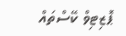ޕޮޒިޓިވް ކޭސްތައް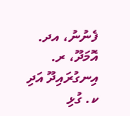ފެނުނު، އދ. އޮމަދޫ، ރ. އިނގުރައިދޫ އަދި ކ. ގުޅި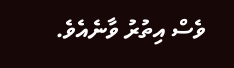ވެސް އިތުރު ވާނެއެވެ.